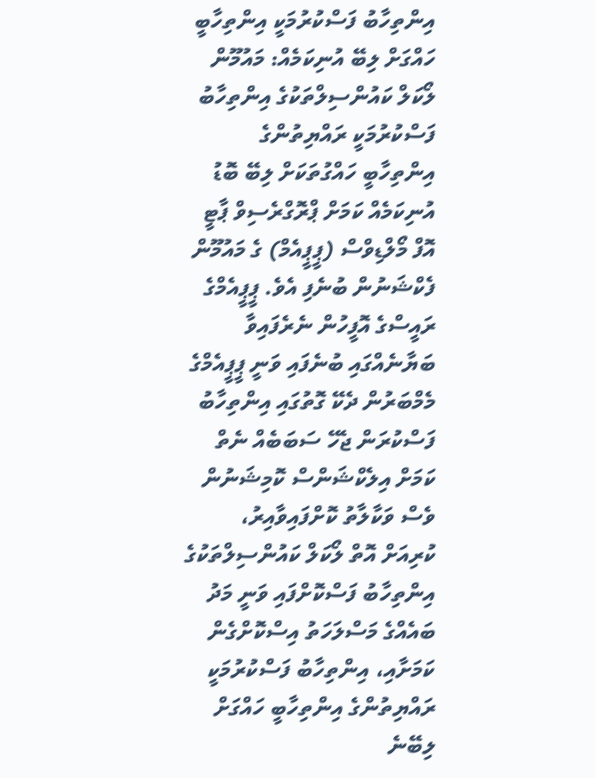އިންތިހާބު ފަސްކުރުމަކީ އިންތިހާބީ ހައްގަށް ލިބޭ އުނިކަމެއް: މައުމޫން
ލޯކަލް ކައުންސިލްތަކުގެ އިންތިހާބު ފަސްކުރުމަކީ ރައްޔިތުންގެ އިންތިހާބީ ހައްގުތަކަށް ލިބޭ ބޮޑު އުނިކަމެއް ކަމަށް ޕްރޮގްރެސިވް ޕާޓީ އޮފް މޯލްޑިވްސް (ޕީޕީއެމް) ގެ މައުމޫން ފެކްޝަނުން ބުނެފި އެވެ. ޕީޕީއެމްގެ ރައީސްގެ އޮފީހުން ނެރެފައިވާ ބަޔާނެއްގައި ބުނެފައި ވަނީ ޕީޕީއެމްގެ މެމްބަރުން ދެކޭ ގޮތުގައި އިންތިހާބު ފަސްކުރަން ޖެހޭ ސަބަބެއް ނެތް ކަމަށް އިލެކްޝަންސް ކޮމިޝަނުން ވެސް ވަކާލާތު ކޮށްފައިވާއިރު، ކުރިއަށް އޮތް ލޯކަލް ކައުންސިލްތަކުގެ އިންތިހާބު ފަސްކޮށްފައި ވަނީ މަދު ބައެއްގެ މަސްލަހަތު އިސްކޮށްގެން ކަމަށާއި، އިންތިހާބު ފަސްކުރުމަކީ ރައްޔިތުންގެ އިންތިހާބީ ހައްގަށް ލިބޭނެ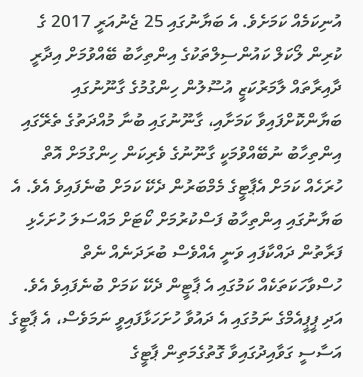އުނިކަމެއް ކަމަށެވެ. އެ ބަޔާނުގައި 25 ޖެނުއަރީ 2017 ގެ ކުރިން ލޯކަލް ކައުންސިލްތަކުގެ އިންތިހާބު ބޭއްވުމަށް އިދާރީ ދާއިރާތައް ލާމަރުކަޒީ އުސޫލުން ހިންގުމުގެ ގާނޫނުގައި ބަޔާންކޮށްފައިވާ ކަމަށާއި، ގާނޫނުގައި ބުނާ މުއްދަތުގެ ތެރޭގައި އިންތިހާބު ނުބޭއްވުމަކީ ގާނޫނުގެ ވެރިކަން ހިންގުމަށް އޮތް ހުރަހެއް ކަމަށް އެޕާޓީގެ މެމްބަރުން ދެކޭ ކަމަށް ބުނެފައިވެ އެވެ. އެ ބަޔާނުގައި އިންތިހާބު ފަސްކުރުމަށް ކޯޓަށް މައްސަލަ ހުށަހެޅި ފަރާތުން ދައްކާފައި ވަނީ އެއްވެސް ބުރަދަނެއް ނެތް ހުސްވާހަކަތަކެއް ކަމުގައި އެ ޕާޓީން ދެކޭ ކަމަށް ބުނެފައިވެ އެވެ. އަދި ޕީޕީއެމްގެ ނަމުގައި އެ ދައުވާ ހުށަހަޅާފައިވީ ނަމަވެސް، އެ ޕާޓީގެ އަސާސީ ގަވާއިދުގައިވާ ގޮތުގެމަތިން ޕާޓީގެ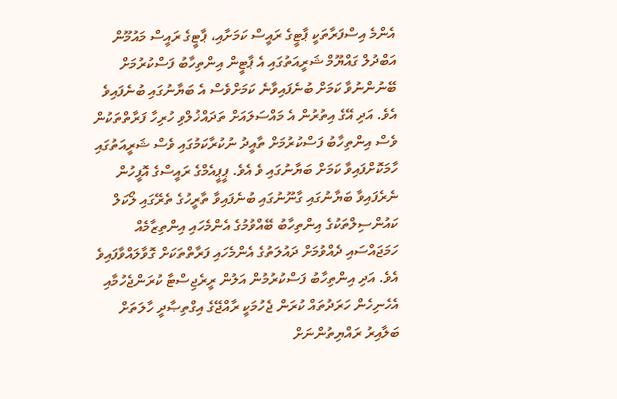އެންމެ އިސްފަރާތަކީ ޕާޓީގެ ރައީސް ކަމަށާއި، ޕާޓީގެ ރައީސް މައުމޫން އަބްދުލް ގައްޔޫމް ޝަރީއަތުގައި އެ ޕާޓީން އިންތިހާބު ފަސްކުރުމަށް ބޭނުންނުވާ ކަމަށް ބުނެފައިވާނެ ކަމަށްވެސް އެ ބަޔާނުގައި ބުނެފައިވެ އެވެ. އަދި އޭގެ އިތުރުން އެ މައްސަލައަށް ތަދައްޚުލްވި ހުރިހާ ފަރާތްތަކުން ވެސް އިންތިހާބު ފަސްކުރުމަށް ތާއީދު ނުކުރާކަމުގައި ވެސް ޝަރީއަތުގައި ހާމަކޮށްފައިވާ ކަމަށް ބަޔާނުގައި ވެ އެވެ. ޕީޕީއެމްގެ ރައީސްގެ އޮފީހުން ނެރެފައިވާ ބަޔާނުގައި ގާނޫނުގައި ބުނެފައިވާ ތާރީހުގެ ތެރޭގައި ލޯކަލް ކައުންސިލްތަކުގެ އިންތިހާބު ބޭއްވުމުގެ އެންމެހައި އިންތިޒާމެއް ހަމަޖައްސައި ދެއްވުމަށް ދައުލަތުގެ އެންމެހައި ފަރާތްތަކަށް ގޮވާލައްވާފައިވެ އެވެ. އަދި އިންތިހާބު ފަސްކުރުމުން އަލުން ރީރެޖިސްޓާ ކުރަންޖެހުމާއި އެހެނިހެން ހަރަދުތައް ކުރަން ޖެހުމަކީ ރާއްޖޭގެ އިގްތިޞާދީ ހާލަތަށް ބަލާއިރު ރައްޔިތުންނަށް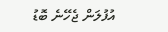އުފުލަން ޖެހޭނެ ބޮޑު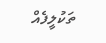ތަކުލީފެއް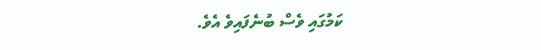ކަމުގައި ވެސް ބުނެފައިވެ އެވެ.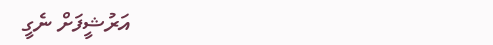އަރުޝީފަށް ނެގީ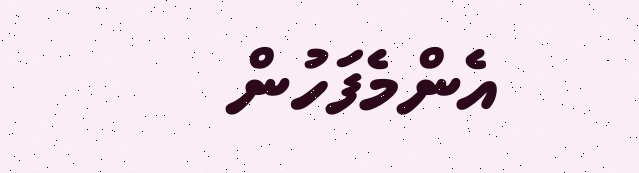އެންމެފަހުން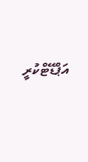އަޕްޑޭޓްކުރީ